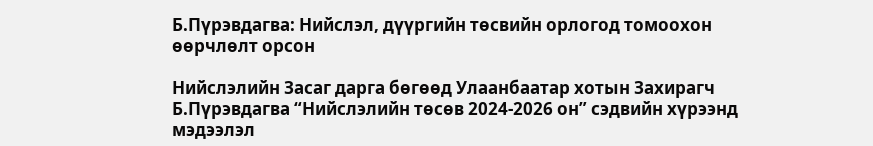Б.Пүрэвдагва: Нийслэл, дүүргийн төсвийн орлогод томоохон өөрчлөлт орсон

Нийслэлийн Засаг дарга бөгөөд Улаанбаатар хотын Захирагч Б.Пүрэвдагва “Нийслэлийн төсөв 2024-2026 он” сэдвийн хүрээнд мэдээлэл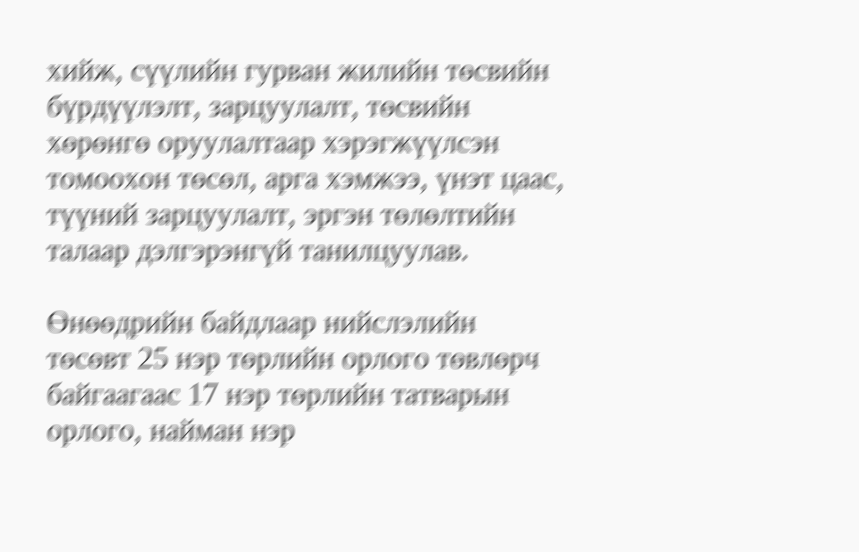хийж, сүүлийн гурван жилийн төсвийн бүрдүүлэлт, зарцуулалт, төсвийн хөрөнгө оруулалтаар хэрэгжүүлсэн томоохон төсөл, арга хэмжээ, үнэт цаас, түүний зарцуулалт, эргэн төлөлтийн талаар дэлгэрэнгүй танилцуулав.

Өнөөдрийн байдлаар нийслэлийн төсөвт 25 нэр төрлийн орлого төвлөрч байгаагаас 17 нэр төрлийн татварын орлого, найман нэр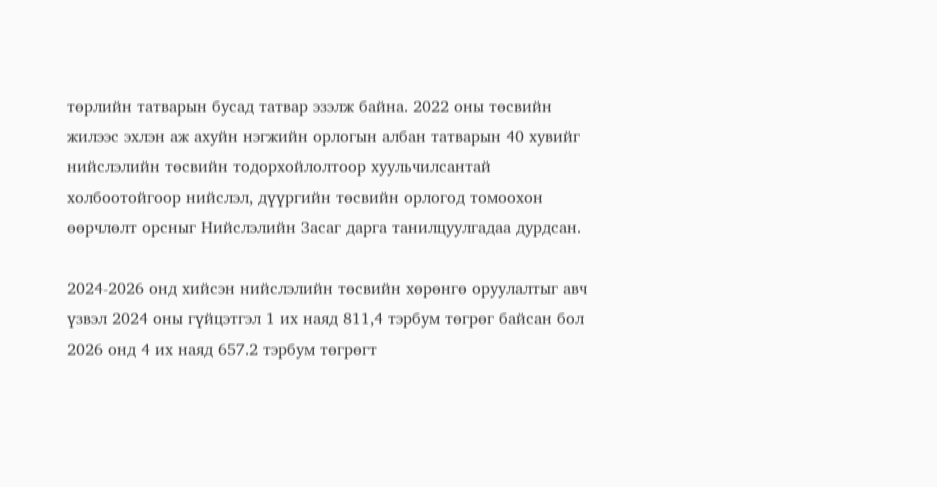төрлийн татварын бусад татвар эзэлж байна. 2022 оны төсвийн жилээс эхлэн аж ахуйн нэгжийн орлогын албан татварын 40 хувийг нийслэлийн төсвийн тодорхойлолтоор хуульчилсантай холбоотойгоор нийслэл, дүүргийн төсвийн орлогод томоохон өөрчлөлт орсныг Нийслэлийн Засаг дарга танилцуулгадаа дурдсан.

2024-2026 онд хийсэн нийслэлийн төсвийн хөрөнгө оруулалтыг авч үзвэл 2024 оны гүйцэтгэл 1 их наяд 811,4 тэрбум төгрөг байсан бол 2026 онд 4 их наяд 657.2 тэрбум төгрөгт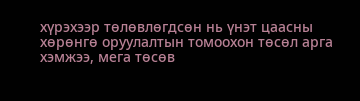хүрэхээр төлөвлөгдсөн нь үнэт цаасны хөрөнгө оруулалтын томоохон төсөл арга хэмжээ, мега төсөв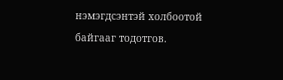нэмэгдсэнтэй холбоотой байгааг тодотгов.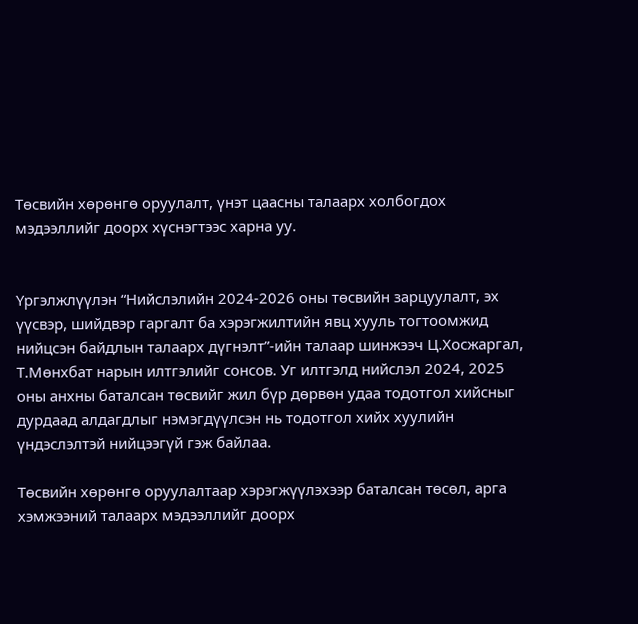Төсвийн хөрөнгө оруулалт, үнэт цаасны талаарх холбогдох мэдээллийг доорх хүснэгтээс харна уу.


Үргэлжлүүлэн “Нийслэлийн 2024-2026 оны төсвийн зарцуулалт, эх үүсвэр, шийдвэр гаргалт ба хэрэгжилтийн явц хууль тогтоомжид нийцсэн байдлын талаарх дүгнэлт”-ийн талаар шинжээч Ц.Хосжаргал, Т.Мөнхбат нарын илтгэлийг сонсов. Уг илтгэлд нийслэл 2024, 2025 оны анхны баталсан төсвийг жил бүр дөрвөн удаа тодотгол хийсныг дурдаад алдагдлыг нэмэгдүүлсэн нь тодотгол хийх хуулийн үндэслэлтэй нийцээгүй гэж байлаа.

Төсвийн хөрөнгө оруулалтаар хэрэгжүүлэхээр баталсан төсөл, арга хэмжээний талаарх мэдээллийг доорх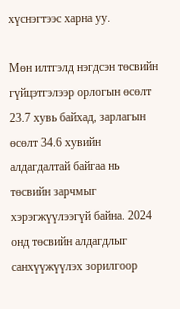хүснэгтээс харна уу.

Мөн илтгэлд нэгдсэн төсвийн гүйцэтгэлээр орлогын өсөлт 23.7 хувь байхад, зарлагын өсөлт 34.6 хувийн алдагдалтай байгаа нь төсвийн зарчмыг хэрэгжүүлээгүй байна. 2024 онд төсвийн алдагдлыг санхүүжүүлэх зорилгоор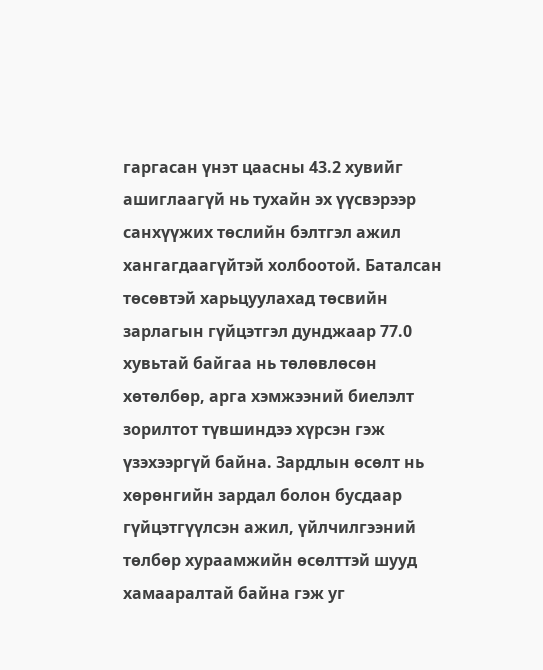гаргасан үнэт цаасны 43.2 хувийг ашиглаагүй нь тухайн эх үүсвэрээр санхүүжих төслийн бэлтгэл ажил хангагдаагүйтэй холбоотой. Баталсан төсөвтэй харьцуулахад төсвийн зарлагын гүйцэтгэл дунджаар 77.0 хувьтай байгаа нь төлөвлөсөн хөтөлбөр, арга хэмжээний биелэлт зорилтот түвшиндээ хүрсэн гэж үзэхээргүй байна. Зардлын өсөлт нь хөрөнгийн зардал болон бусдаар гүйцэтгүүлсэн ажил, үйлчилгээний төлбөр хураамжийн өсөлттэй шууд хамааралтай байна гэж уг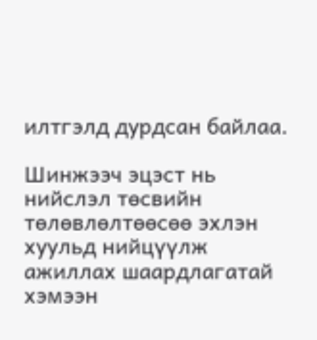илтгэлд дурдсан байлаа.

Шинжээч эцэст нь нийслэл төсвийн төлөвлөлтөөсөө эхлэн хуульд нийцүүлж ажиллах шаардлагатай хэмээн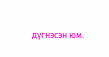дүгнэсэн юм.